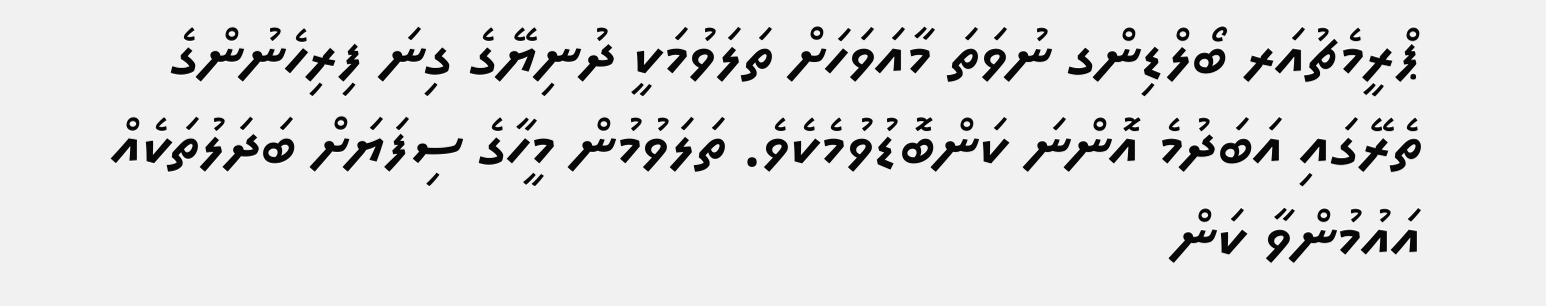ޕްރީމެޗުއަރ ބޯލްޑިންގ ނުވަތަ މާއަވަހަށް ތަލަވުމަކީ ދުނިޔޭގެ ގިނަ ފިރިހެނުންގެ ތެރޭގައި އަބަދުމެ އޮންނަ ކަންބޮޑުވުމެކެވެ. ތަލަވުމުން މީހާގެ ސިފަޔަށް ބަދަލުތަކެއް އައުމުންވާ ކަން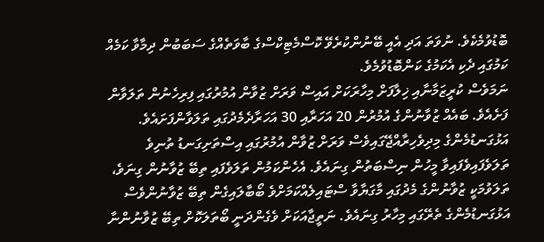ބޮޑުވުމެކެވެ. ނުވަތަ އަދި އެއީ ބޭނުންކުރެވޭ ކޮސްމެޓިކްސްގެ ބާވަތެއްގެ ސަބަބުން ދިމާވާ ކަމެއް ކަމުގައި ދެކި އެކަމުގެ ކަންބޮޑުވުމެވެ.
ނަމަވެސް ކުރީޒަމާނާއި ޚިލާފަށް މިހާރަކަށް އައިސް ވަރަށް ޒުވާން އުމުރުގައި ފިރިހެނުން ތަލަވާން ފަށެއެވެ. ބައެއް ޒުވާނުންގެ އުމުރުން 20 އަހަރާއި 30 އަހަރާދެމެދުގައި ތަލަވާންފަށައެވެ. އަޅުގަނޑުމެންގެ މިދިވެހިރާއްޖޭގައިވެސް ވަރަށް ޒުވާން އުމުރުގައި އިސްތަށިގަނޑު ތުނިވެ ތަލަވެފައިވެފައިވާ މީހުން ނިސްބަތުން ގިނައެވެ. އެހެންކަމުން ތަލަވެފައި ތިބޭ ޒުވާނުން ގިނަވެ، ތަލަވުމަކީ ޒުވާނުންގެ މެދުގައި މާގަޔާވާ ސްޓައިލެއްކަމަށްވެ ބޯބާލައިގެން ތިބޭ ޒުވާނުންވެސް އަޅުގަނޑުމެންގެ ތެރޭގައި މިހާރު ގިނައެވެ. ނަތީޖާއަކަށް ވެގެންދަނީ ބޯތަލަކޮށް ތިބޭ ޒުވާނުންނާ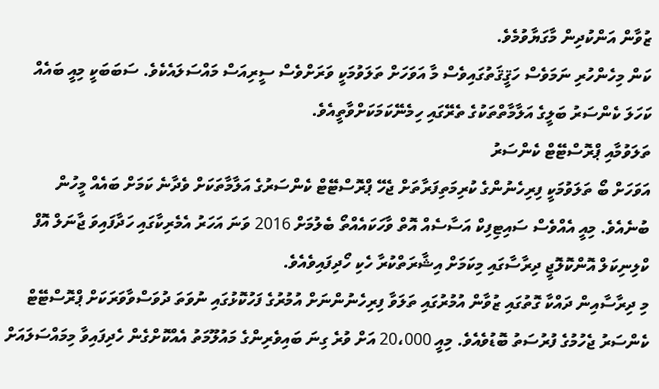ޒުވާން އަންކުދިން މާގަޔާވުމެވެ.
ކަން މިހެންހުރި ނަމަވެސް ހަޤީޤަތުގައިވެސް މާ އަވަހަށް ތަލަވުމަކީ ވަރަށްވެސް ސީރިއަސް މައްސަލައެކެވެ. ސަބަބަކީ މިއީ ބައެއް ކަހަލަ ކެންސަރު ބަލީގެ އަލާމާތްތަކުގެ ތެރޭގައި ހިމެނޭކަމަކަށްވާތީއެވެ.
ތަލަވުމާއި ޕްރޮސްޓޭޓް ކެންސަރު
އަވަހަށް ބޯ ތަލަވުމަކީ ފިރިހެނުންގެ ކުރިމަތިފަރާތަށް ޖެހޭ ޕްރޮސްޓޭޓް ކެންސަރުގެ އަލާމާތަކަށް ވެދާނެ ކަމަށް ބައެއް މީހުން ބުނެއެވެ. މިއީ އެއްވެސް ސައިޓިފިކް އަސާސެއް އޮތް ވާހަކައެއްތޯ ބެލުމަށް 2016 ވަނަ އަހަރު އެމެރިކާގައި ހަދާފައިވަ ޖާނަލް އޮފް ކްލިނިކަލް އޮންކޮލޮޖީ ދިރާސާގައި މިކަމަށް އިޝާރަތްކުރާ ހެކި ހޯދިފައިވެއެވެ.
މި ދިރާސާއިން ދައްކާ ގޮތުގައި ޒުވާން އުމުރުގައި ތަލަވާ ފިރިހެނުންނަށް އުމުރުގެ ފަހުކޮޅުގައި ނުވަތަ ދުވަސްވާވަރަކަށް ޕްރޮސްޓޭޓް ކެންސަރު ޖެހުމުގެ ފުރުސަތު ބޮޑުވެއެވެ. މިއީ 20،000 އަށް ވުރެ ގިނަ ބައިވެރިންގެ މައުލޫމަތު އެއްކޮށްގެން ހެދިފައިވާ މިމައްސަލައަށް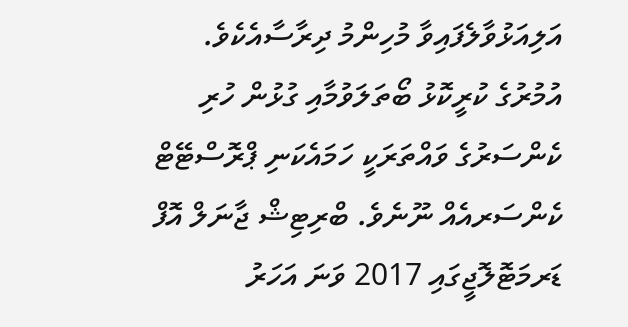އަލިއަޅުވާލެފައިވާ މުހިންމު ދިރާސާއެކެވެ.
އުމުރުގެ ކުރީކޮޅު ބޯތަލަވުމާއި ގުޅުން ހުރި ކެންސަރުގެ ވައްތަރަކީ ހަމައެކަނި ޕްރޮސްޓޭޓް ކެންސަރއެއް ނޫނެވެ. ބްރިޓިޝް ޖާނަލް އޮފް ޑަރމަޓޮލޮޖީގައި 2017 ވަނަ އަހަރު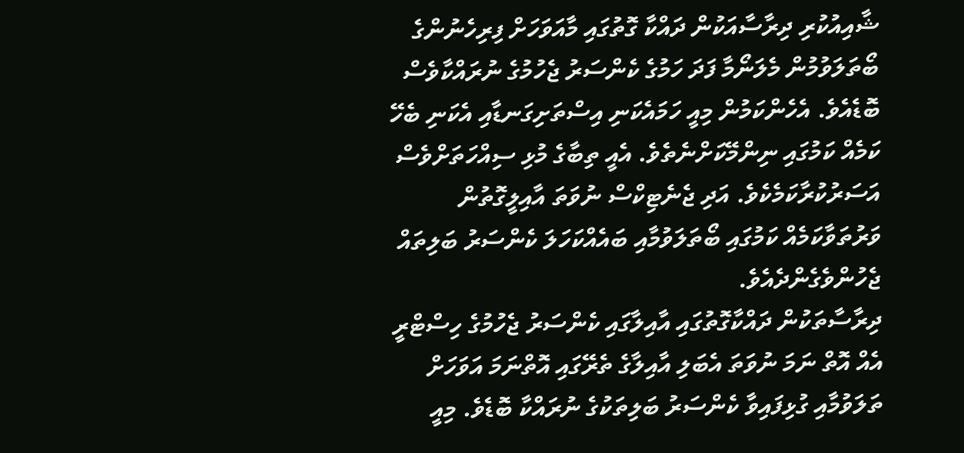ޝާއިއުކުރި ދިރާސާއަކުން ދައްކާ ގޮތުގައި މާއަވަހަށް ފިރިހެނުންގެ ބޯތަލަވުމުން މެލަނޯމާ ފަދަ ހަމުގެ ކެންސަރު ޖެހުމުގެ ނުރައްކާވެސް ބޮޑެއެވެ. އެހެންކަމުން މިއީ ހަމައެކަނި އިސްތަށިގަނޑާއި އެކަނި ބެހޭ ކަމެއް ކަމުގައި ނިންމޭކަށްނެތެވެ. އެއީ ތިބާގެ މުޅި ސިއްހަތަށްވެސް އަސަރުކުރާކަމެކެވެ. އަދި ޖެނެޓިކްސް ނުވަތަ އާއިލީގޮތުން ވަރުތަވާކަމެއް ކަމުގައި ބޯތަލަވުމާއި ބައެއްކަހަލަ ކެންސަރު ބަލިތައް ޖެހުންވެގެންދެއެވެ.
ދިރާސާތަކުން ދައްކާގޮތުގައި އާއިލާގައި ކެންސަރު ޖެހުމުގެ ހިސްޓްރީ އެއް އޮތް ނަމަ ނުވަތަ އެބަލި އާއިލާގެ ތެރޭގައި އޮތްނަމަ އަވަހަށް ތަލަވުމާއި ގުޅިފައިވާ ކެންސަރު ބަލިތަކުގެ ނުރައްކާ ބޮޑެވެ. މިއީ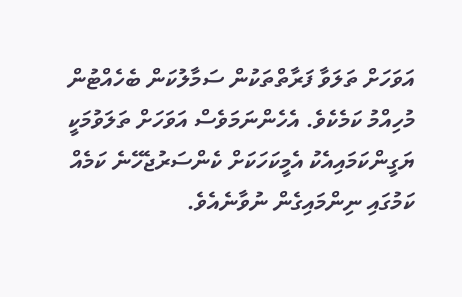އަވަހަށް ތަލަވާ ފަރާތްތަކުން ސަމާލުކަން ބެހެއްޓުން މުހިއްމު ކަމެކެވެ. އެހެންނަމަވެސް އަވަހަށް ތަލަވުމަކީ ޔަގީންކަމައިއެކު އެމީކަހަކަށް ކެންސަރުޖެހޭނެ ކަމެއް ކަމުގައި ނިންމައިގެން ނުވާނެއެވެ.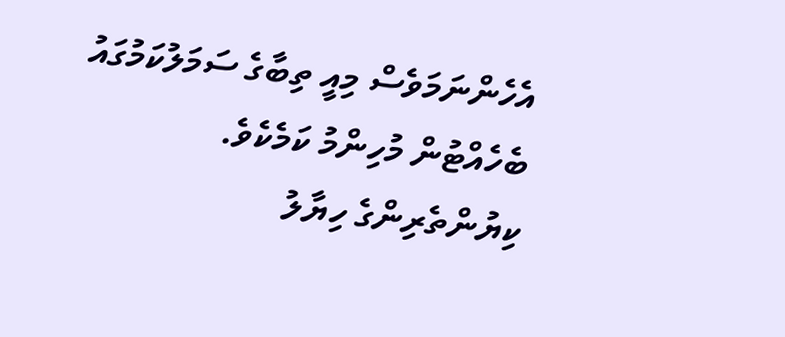އެހެންނަމަވެސް މިއީ ތިބާގެ ސަމަލުކަމުގައު ބެހެއްޓުން މުހިންމު ކަމެކެވެ.
ކިޔުންތެރިންގެ ހިޔާލު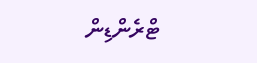ޓްރެންޑިން